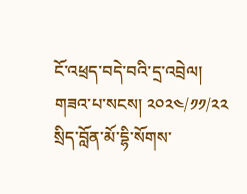ངོ་འཕྲད་བདེ་བའི་དྲ་འབྲེལ།
གཟའ་པ་སངས། ༢༠༢༤/༡༡/༢༢
སྲིད་བློན་མོ་དྷི་སོགས་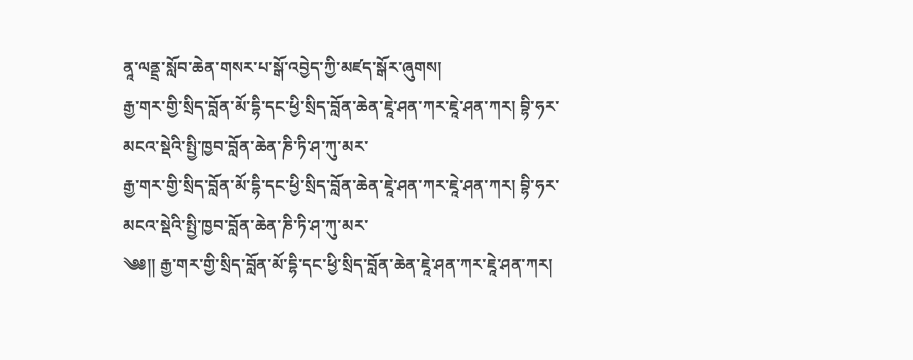ནཱ་ལནྡྲ་སློབ་ཆེན་གསར་པ་སྒོ་འབྱེད་ཀྱི་མཛད་སྒོར་ཞུགས།
རྒྱ་གར་གྱི་སྲིད་བློན་མོ་དྷི་དང་ཕྱི་སྲིད་བློན་ཆེན་ཇཱེ་ཤན་ཀར་ཇཱེ་ཤན་ཀར། བྷི་ཧར་མངའ་སྡེའི་སྤྱི་ཁྱབ་བློན་ཆེན་ཎི་ཏི་ཤ་ཀུ་མར་
རྒྱ་གར་གྱི་སྲིད་བློན་མོ་དྷི་དང་ཕྱི་སྲིད་བློན་ཆེན་ཇཱེ་ཤན་ཀར་ཇཱེ་ཤན་ཀར། བྷི་ཧར་མངའ་སྡེའི་སྤྱི་ཁྱབ་བློན་ཆེན་ཎི་ཏི་ཤ་ཀུ་མར་
༄༅།། རྒྱ་གར་གྱི་སྲིད་བློན་མོ་དྷི་དང་ཕྱི་སྲིད་བློན་ཆེན་ཇཱེ་ཤན་ཀར་ཇཱེ་ཤན་ཀར།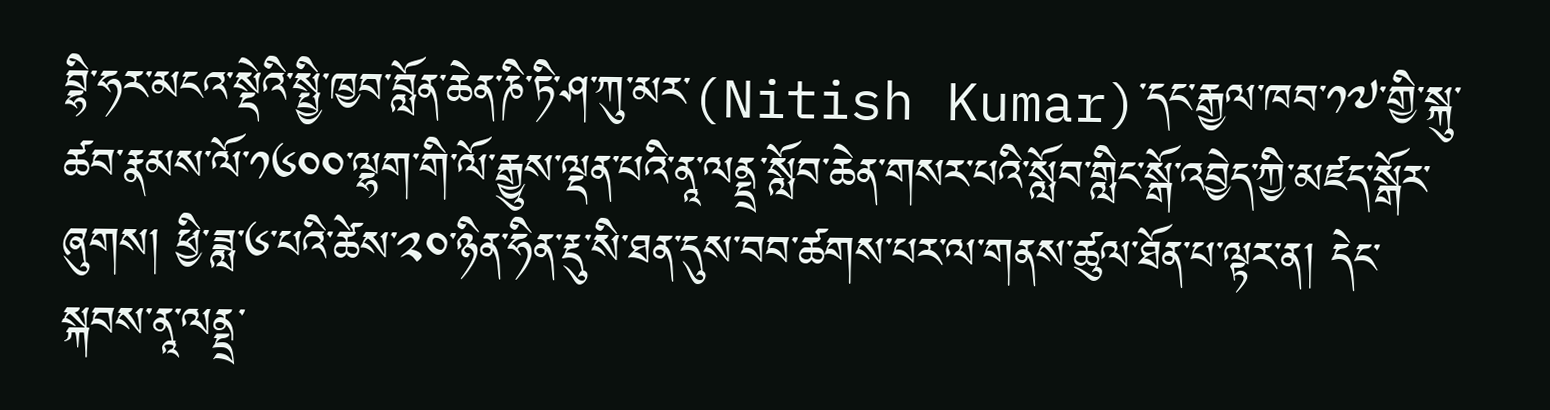བྷི་ཧར་མངའ་སྡེའི་སྤྱི་ཁྱབ་བློན་ཆེན་ཎི་ཏི་ཤ་ཀུ་མར་(Nitish Kumar)་དང་རྒྱལ་ཁབ་༡༧་གྱི་སྐུ་ཚབ་རྣམས་ལོ་༡༦༠༠་ལྷག་གི་ལོ་རྒྱུས་ལྡན་པའི་ནཱ་ལནྡྲ་སློབ་ཆེན་གསར་པའི་སློབ་གླིང་སྒོ་འབྱེད་ཀྱི་མཛད་སྒོར་ཞུགས། ཕྱི་ཟླ་༦་པའི་ཚེས་༢༠་ཉིན་ཧིན་རྡུ་སི་ཐན་དུས་བབ་ཚགས་པར་ལ་གནས་ཚུལ་ཐོན་པ་ལྟར་ན། དེང་སྐབས་ནཱ་ལནྡྲ་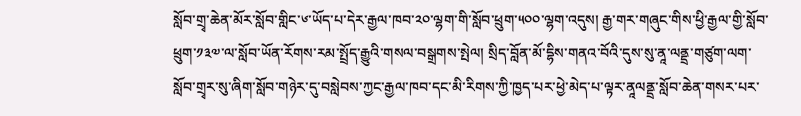སློབ་གྲྭ་ཆེན་མོར་སློབ་གླིང་༦་ཡོད་པ་དེར་རྒྱལ་ཁབ་༢༠་ལྷག་གི་སློབ་ཕྲུག་༥༠༠་ལྷག་འདུས། རྒྱ་གར་གཞུང་གིས་ཕྱི་རྒྱལ་གྱི་སློབ་ཕྲུག་༡༣༧་ལ་སློབ་ཡོན་རོགས་རམ་སྤྲོད་རྒྱུའི་གསལ་བསྒྲགས་སྤེལ། སྲིད་བློན་མོ་དྷིས་གནའ་བོའི་དུས་སུ་ནཱ་ལནྡྲ་གཙུག་ལག་སློབ་གྲྭར་སུ་ཞིག་སློབ་གཉེར་དུ་བསླེབས་ཀྱང་རྒྱལ་ཁབ་དང་མི་རིགས་ཀྱི་ཁྱད་པར་ཕྱེ་མེད་པ་ལྟར་ནཱལནྡྲ་སློབ་ཆེན་གསར་པར་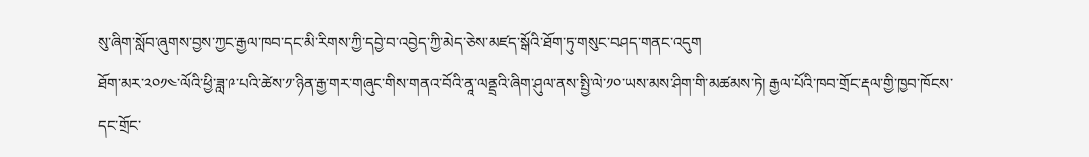སུ་ཞིག་སློབ་ཞུགས་བྱས་ཀྱང་རྒྱལ་ཁབ་དང་མི་རིགས་ཀྱི་དབྱེ་བ་འབྱེད་ཀྱི་མེད་ཅེས་མཛད་སྒོའི་ཐོག་ཏུ་གསུང་བཤད་གནང་འདུག
ཐོག་མར་༢༠༡༤་ལོའི་ཕྱི་ཟླ་༩་པའི་ཚེས་༡་ཉིན་རྒྱ་གར་གཞུང་གིས་གནའ་བོའི་ནཱ་ལནྡྲའི་ཞིག་ཤུལ་ནས་སྤྱི་ལེ་༡༠་ཡས་མས་ཤིག་གི་མཚམས་ཏེ། རྒྱལ་པོའི་ཁབ་གྲོང་རྡལ་གྱི་ཁྱབ་ཁོངས་དང་གྲོང་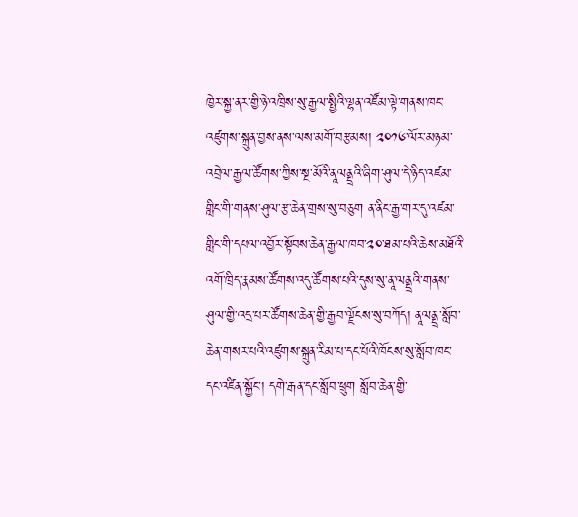ཁྱེར་སྐྱ་ནར་གྱི་ཉེ་འཁྲིས་སུ་རྒྱལ་སྤྱིའི་ལྷན་འཛོམ་ལྟེ་གནས་ཁང་འཛུགས་སྐྲུན་བྱས་ནས་ལས་མགོ་བརྩམས། ༢༠༡༦་ལོར་མཉམ་འབྲེལ་རྒྱལ་ཚོགས་ཀྱིས་སྔ་མོའི་ནཱལནྡྲའི་ཞིག་ཤུལ་དེ་ཉིད་འཛམ་གླིང་གི་གནས་ཤུལ་རྩ་ཆེན་གྲས་སུ་བཅུག ན་ནིང་རྒྱ་གར་དུ་འཛམ་གླིང་གི་དཔལ་འབྱོར་སྟོབས་ཆེན་རྒྱལ་ཁབ་༢༠་ཐམ་པའི་ཆེས་མཐོའི་འགོ་ཁྲིད་རྣམས་ཚོགས་འདུ་ཚོགས་པའི་དུས་སུ་ནཱ་ལནྡྲའི་གནས་ཤུལ་གྱི་འདྲ་པར་ཚོགས་ཆེན་གྱི་རྒྱབ་ལྗོངས་སུ་བཀོད། ནཱལནྡྲ་སློབ་ཆེན་གསར་པའི་འཛུགས་སྐྲུན་རིམ་པ་དང་པོའི་ཁོངས་སུ་སློབ་ཁང་དང་འཛིན་སྐྱོང་། དགེ་རྒན་དང་སློབ་ཕྲུག སློབ་ཆེན་གྱི་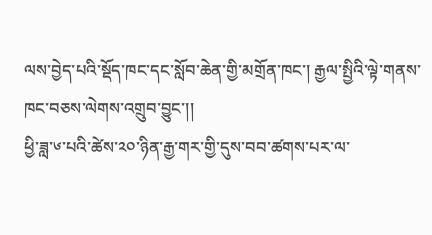ལས་བྱེད་པའི་སྡོད་ཁང་དང་སློབ་ཆེན་གྱི་མགྲོན་ཁང་། རྒྱལ་སྤྱིའི་ལྟེ་གནས་ཁང་བཅས་ལེགས་འགྲུབ་བྱུང་།།
ཕྱི་ཟླ་༦་པའི་ཚེས་༢༠་ཉིན་རྒྱ་གར་གྱི་དུས་བབ་ཚགས་པར་ལ་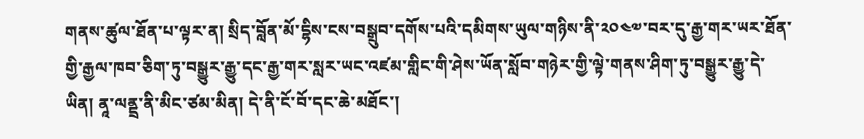གནས་ཚུལ་ཐོན་པ་ལྟར་ན། སྲིད་བློན་མོ་དྷིས་ངས་བསྒྲུབ་དགོས་པའི་དམིགས་ཡུལ་གཉིས་ནི་༢༠༤༧་བར་དུ་རྒྱ་གར་ཡར་ཐོན་གྱི་རྒྱལ་ཁབ་ཅིག་ཏུ་བསྒྱུར་རྒྱུ་དང་རྒྱ་གར་སླར་ཡང་འཛམ་གླིང་གི་ཤེས་ཡོན་སློབ་གཉེར་གྱི་ལྟེ་གནས་ཤིག་ཏུ་བསྒྱུར་རྒྱུ་དེ་ཡིན། ནཱ་ལནྡྲ་ནི་མིང་ཙམ་མིན། དེ་ནི་ངོ་བོ་དང་ཆེ་མཐོང་།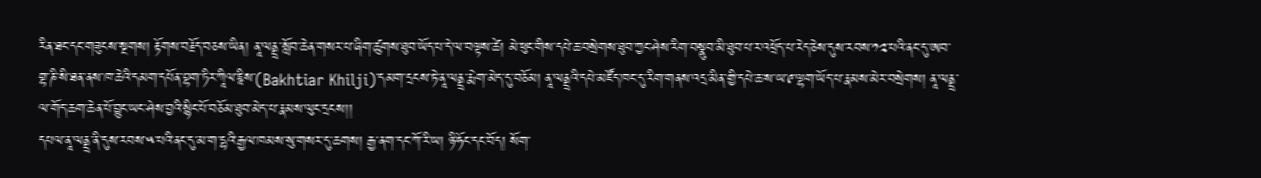རིན་ཐང་དང་གཟུངས་སྔགས། རྟོགས་བརྗོད་བཅས་ཡིན། ནཱ་ལནྡྲ་སློབ་ཆེན་གསར་པ་ཞིག་ཚུགས་ཐུབ་ཡོད་པ་དེ་ལ་བལྟས་ཚེ། མེ་ཕུང་གིས་དཔེ་ཆ་བསྲེགས་ཐུབ་ཀྱང་ཤེས་རིག་བསྣུབ་མི་ཐུབ་པ་ར་འཕྲོད་པ་རེད་ཅེས་དུས་རབས་༡༢་པའི་ནང་དུ་ཨབ་གྷ་ཎི་སི་ཐན་ནས་ཁ་ཆེའི་དམག་དཔོན་བྷག་ཏིར་ཀཱིལ་ཇཱིས་(Bakhtiar Khilji)་དམག་དྲངས་ཏེ་ནཱ་ལནྡྲ་རྨེག་མེད་དུ་བཅོམ། ནཱ་ལནྡྲའི་དཔེ་མཛོད་ཁང་དུ་རིག་གནས་འདྲ་མིན་གྱི་དཔེ་ཆ་ས་ཡ་༩་ལྷག་ཡོད་པ་རྣམས་མེར་བསྲེགས། ནཱ་ལནྡྲ་ལ་གོད་ཆག་ཆེན་པོ་བྱུང་ཡང་ཤེས་བྱའི་སྙིང་པོ་བཅོམ་ཐུབ་མེད་པ་རྣམས་ལུང་དྲངས།།
དཔལ་ནཱ་ལནྡྲ་ནི་དུས་རབས་༥་པའི་ནང་དུ་མ་ག་དྷའི་རྒྱལ་ཁམས་སུ་གསར་དུ་ཆགས། རྒྱ་ནག་དང་ཀོ་རི་ཡ། ཉི་ཧོང་དང་བོད། སོག་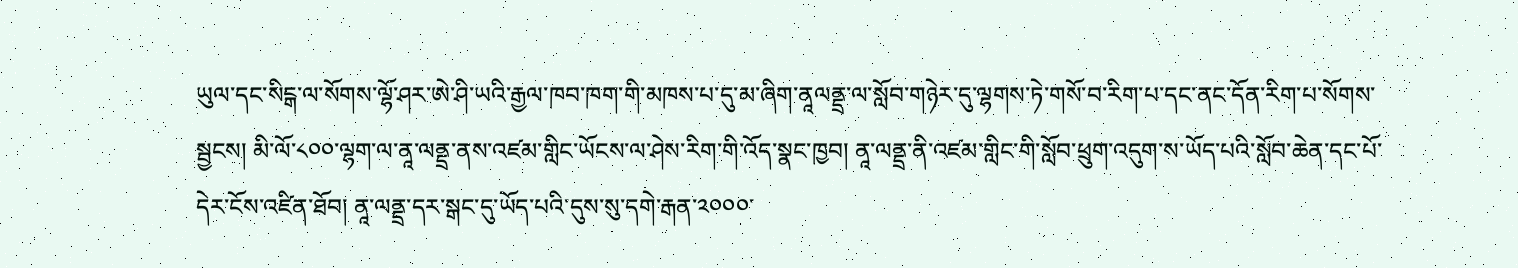ཡུལ་དང་སིངྒ་ལ་སོགས་ལྷོ་ཤར་ཨེ་ཤི་ཡའི་རྒྱལ་ཁབ་ཁག་གི་མཁས་པ་དུ་མ་ཞིག་ནཱལནྡྲ་ལ་སློབ་གཉེར་དུ་ལྷགས་ཏེ་གསོ་བ་རིག་པ་དང་ནང་དོན་རིག་པ་སོགས་སྦྱངས། མི་ལོ་༨༠༠་ལྷག་ལ་ནཱ་ལནྡྲ་ནས་འཛམ་གླིང་ཡོངས་ལ་ཤེས་རིག་གི་འོད་སྣང་ཁྱབ། ནཱ་ལནྡྲ་ནི་འཛམ་གླིང་གི་སློབ་ཕྲུག་འདུག་ས་ཡོད་པའི་སློབ་ཆེན་དང་པོ་དེར་ངོས་འཛིན་ཐོབ། ནཱ་ལནྡྲ་དར་སྒང་དུ་ཡོད་པའི་དུས་སུ་དགེ་རྒན་༢༠༠༠་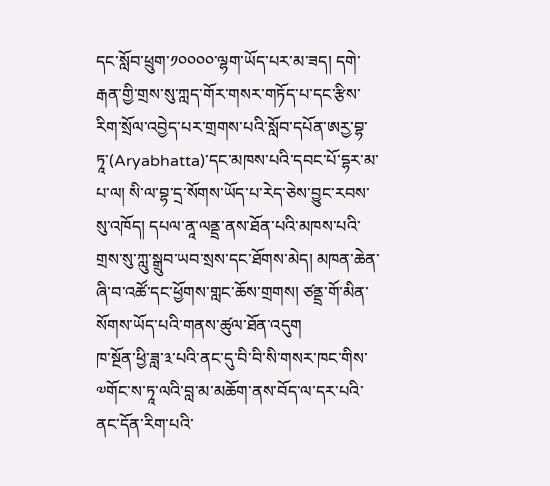དང་སློབ་ཕྲུག་༡༠༠༠༠་ལྷག་ཡོད་པར་མ་ཟད། དགེ་རྒན་གྱི་གྲས་སུ་ཀླད་གོར་གསར་གཏོད་པ་དང་རྩིས་རིག་སྲོལ་འབྱེད་པར་གྲགས་པའི་སློབ་དཔོན་ཨརྱ་བྷ་ཏཱ་(Aryabhatta)་དང་མཁས་པའི་དབང་པོ་དྷར་མ་པ་ལ། སི་ལ་བྷ་དྲ་སོགས་ཡོད་པ་རེད་ཅེས་བྱུང་རབས་སུ་འཁོད། དཔལ་ནཱ་ལནྡྲ་ནས་ཐོན་པའི་མཁས་པའི་གྲས་སུ་ཀླུ་སྒྲུབ་ཡབ་སྲས་དང་ཐོགས་མེད། མཁན་ཆེན་ཞི་བ་འཚོ་དང་ཕྱོགས་གླང་ཆོས་གྲགས། ཙནྡྲ་གོ་མིན་སོགས་ཡོད་པའི་གནས་ཚུལ་ཐོན་འདུག
ཁ་སྔོན་ཕྱི་ཟླ་༣་པའི་ནང་དུ་བི་བི་སི་གསར་ཁང་གིས་༧གོང་ས་ཏཱ་ལའི་བླ་མ་མཆོག་ནས་བོད་ལ་དར་པའི་ནང་དོན་རིག་པའི་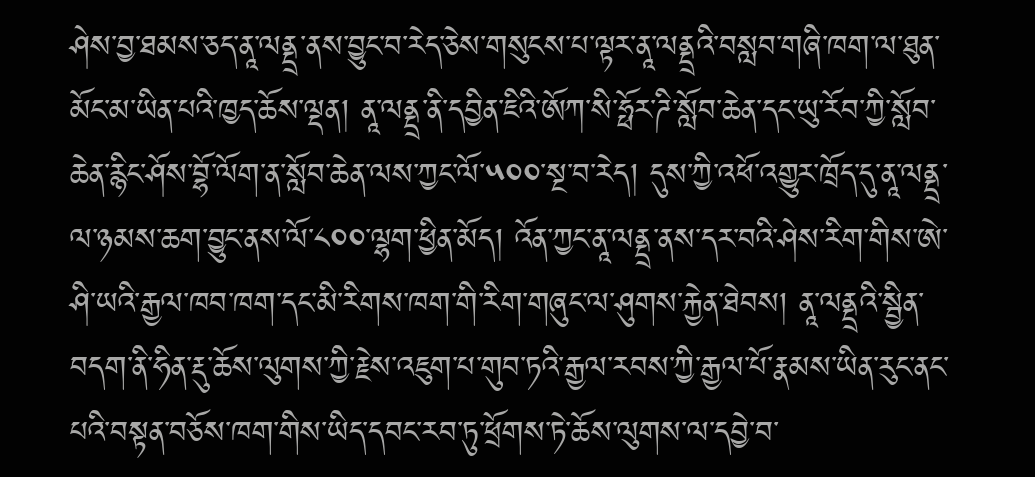ཤེས་བྱ་ཐམས་ཅད་ནཱ་ལནྡྲ་ནས་བྱུང་བ་རེད་ཅེས་གསུངས་པ་ལྟར་ནཱ་ལནྡྲའི་བསླབ་གཞི་ཁག་ལ་ཐུན་མོང་མ་ཡིན་པའི་ཁྱད་ཆོས་ལྡན། ནཱ་ལནྡྲ་ནི་དབྱིན་ཇིའི་ཨོཀ་སི་ཧྥོར་ཌི་སློབ་ཆེན་དང་ཡུ་རོབ་ཀྱི་སློབ་ཆེན་རྙིང་ཤོས་བྷོ་ལོག་ན་སློབ་ཆེན་ལས་ཀྱང་ལོ་༥༠༠་སྔ་བ་རེད། དུས་ཀྱི་འཕོ་འགྱུར་ཁྲོད་དུ་ནཱ་ལནྡྲ་ལ་ཉམས་ཆག་བྱུང་ནས་ལོ་༨༠༠་ལྷག་ཕྱིན་མོད། འོན་ཀྱང་ནཱ་ལནྡྲ་ནས་དར་བའི་ཤེས་རིག་གིས་ཨེ་ཤི་ཡའི་རྒྱལ་ཁབ་ཁག་དང་མི་རིགས་ཁག་གི་རིག་གཞུང་ལ་ཤུགས་རྐྱེན་ཐེབས། ནཱ་ལནྡྲའི་སྦྱིན་བདག་ནི་ཧིན་རྡུ་ཆོས་ལུགས་ཀྱི་རྗེས་འཇུག་པ་གུབ་ཏའི་རྒྱལ་རབས་ཀྱི་རྒྱལ་པོ་རྣམས་ཡིན་རུང་ནང་པའི་བསྟན་བཅོས་ཁག་གིས་ཡིད་དབང་རབ་ཏུ་ཕྲོགས་ཏེ་ཆོས་ལུགས་ལ་དབྱེ་བ་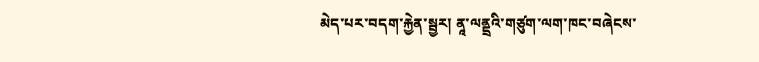མེད་པར་བདག་རྐྱེན་སྦྱར། ནཱ་ལནྡྲའི་གཙུག་ལག་ཁང་བཞེངས་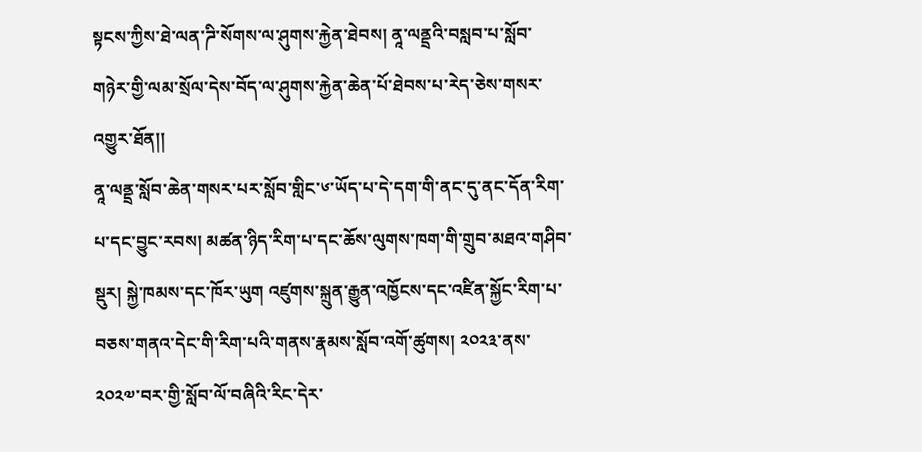སྟངས་ཀྱིས་ཐེ་ལན་ཌི་སོགས་ལ་ཤུགས་རྐྱེན་ཐེབས། ནཱ་ལནྡྲའི་བསླབ་པ་སློབ་གཉེར་གྱི་ལམ་སྲོལ་དེས་བོད་ལ་ཤུགས་རྐྱེན་ཆེན་པོ་ཐེབས་པ་རེད་ཅེས་གསར་འགྱུར་ཐོན།།
ནཱ་ལནྡྲ་སློབ་ཆེན་གསར་པར་སློབ་གླིང་༦་ཡོད་པ་དེ་དག་གི་ནང་དུ་ནང་དོན་རིག་པ་དང་བྱུང་རབས། མཚན་ཉིད་རིག་པ་དང་ཆོས་ལུགས་ཁག་གི་གྲུབ་མཐའ་གཤིབ་སྡུར། སྐྱེ་ཁམས་དང་ཁོར་ཡུག འཛུགས་སྐྲུན་རྒྱུན་འཁྱོངས་དང་འཛིན་སྐྱོང་རིག་པ་བཅས་གནའ་དེང་གི་རིག་པའི་གནས་རྣམས་སློབ་འགོ་ཚུགས། ༢༠༢༣་ནས་༢༠༢༧་བར་གྱི་སློབ་ལོ་བཞིའི་རིང་དེར་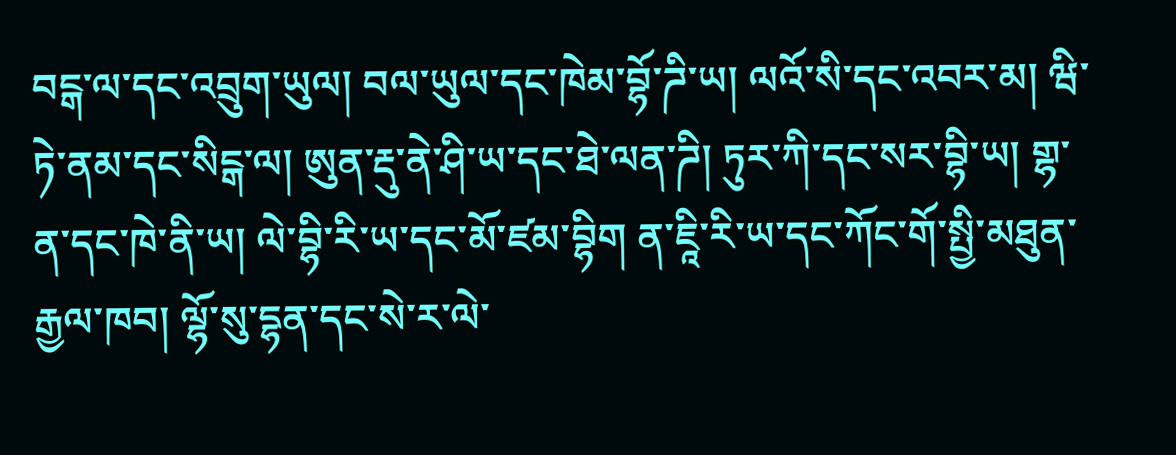བངྒ་ལ་དང་འབྲུག་ཡུལ། བལ་ཡུལ་དང་ཁེམ་བྷོ་ཌི་ཡ། ལའོ་སི་དང་འབར་མ། ཝི་ཏེ་ནམ་དང་སིངྒ་ལ། ཨུན་རྡུ་ནེ་ཤི་ཡ་དང་ཐེ་ལན་ཌི། ཏུར་ཀི་དང་སར་བྷི་ཡ། གྷ་ན་དང་ཁེ་ནི་ཡ། ལེ་བྷི་རི་ཡ་དང་མོ་ཛམ་བྷིག ན་ཇཱི་རི་ཡ་དང་ཀོང་གོ་སྤྱི་མཐུན་རྒྱལ་ཁབ། ལྷོ་སུ་དྷན་དང་སེ་ར་ལེ་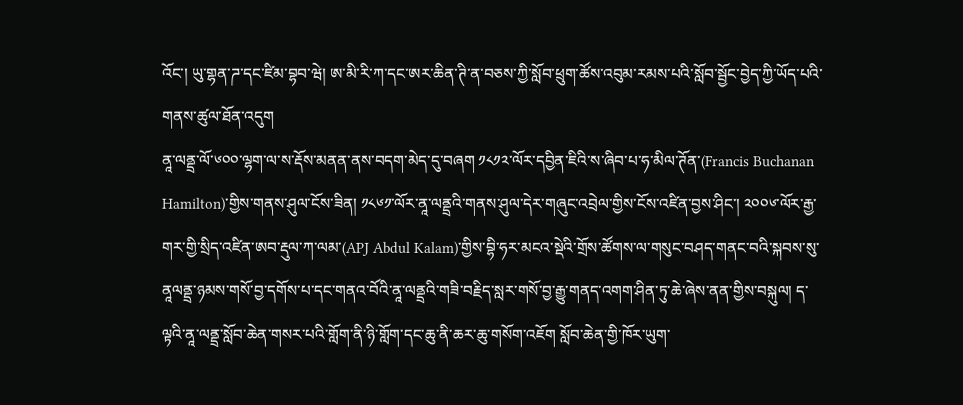འོང་། ཡུ་གྷན་ཌ་དང་ཛིམ་བྷབ་ཝེ། ཨ་མི་རི་ཀ་དང་ཨར་ཆིན་ཊི་ན་བཅས་ཀྱི་སློབ་ཕྲུག་ཚོས་འབུམ་རམས་པའི་སློབ་སྦྱོང་བྱེད་ཀྱི་ཡོད་པའི་གནས་ཚུལ་ཐོན་འདུག
ནཱ་ལནྡྲ་ལོ་༦༠༠་ལྷག་ལ་ས་རྡོས་མནན་ནས་བདག་མེད་དུ་བཞག ༡༨༡༢་ལོར་དབྱིན་ཇིའི་ས་ཞིབ་པ་ཧ་མིལ་ཊོན་(Francis Buchanan Hamilton)་གྱིས་གནས་ཤུལ་ངོས་ཟིན། ༡༨༦༡་ལོར་ནཱ་ལནྡྲའི་གནས་ཤུལ་དེར་གཞུང་འབྲེལ་གྱིས་ངོས་འཛིན་བྱས་ཤིང་། ༢༠༠༦་ལོར་རྒྱ་གར་གྱི་སྲིད་འཛིན་ཨབ་རྡུལ་ཀ་ལམ་(APJ Abdul Kalam)་གྱིས་བྷི་ཧར་མངའ་སྡེའི་གྲོས་ཚོགས་ལ་གསུང་བཤད་གནང་བའི་སྐབས་སུ་ནཱལནྡྲ་ཉམས་གསོ་བྱ་དགོས་པ་དང་གནའ་བོའི་ནཱ་ལནྡྲའི་གཟི་བརྗིད་སླར་གསོ་བྱ་རྒྱུ་གནད་འགག་ཤིན་ཏུ་ཆེ་ཞེས་ནན་གྱིས་བསྐུལ། ད་ལྟའི་ནཱ་ལནྡྲ་སློབ་ཆེན་གསར་པའི་གློག་ནི་ཉི་གློག་དང་ཆུ་ནི་ཆར་ཆུ་གསོག་འཇོག སློབ་ཆེན་གྱི་ཁོར་ཡུག་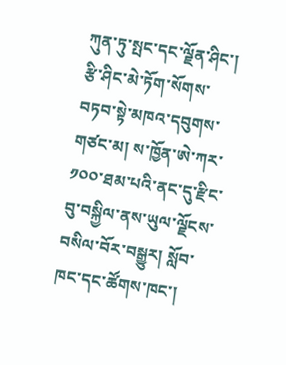ཀུན་ཏུ་སྤང་དང་ལྗོན་ཤིང་། རྩི་ཤིང་མེ་ཏོག་སོགས་བཏབ་སྟེ་མཁའ་དབུགས་གཙང་མ། ས་ཁྱོན་ཨེ་ཀར་༡༠༠་ཐམ་པའི་ནང་དུ་རྫིང་བུ་བསྐྱིལ་ནས་ཡུལ་ལྗོངས་བསིལ་བོར་བསྒྱུར། སློབ་ཁང་དང་ཚོགས་ཁང་།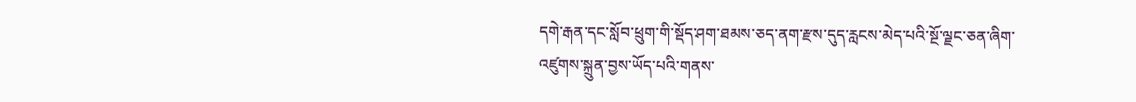དགེ་རྒན་དང་སློབ་ཕྲུག་གི་སྡོད་ཤག་ཐམས་ཅད་ནག་རྫས་དུད་རླངས་མེད་པའི་སྔོ་ལྗང་ཅན་ཞིག་འཛུགས་སྐྲུན་བྱས་ཡོད་པའི་གནས་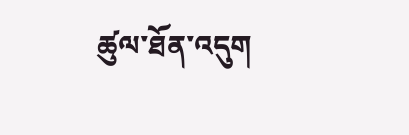ཚུལ་ཐོན་འདུག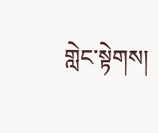གླེང་སྟེགས།